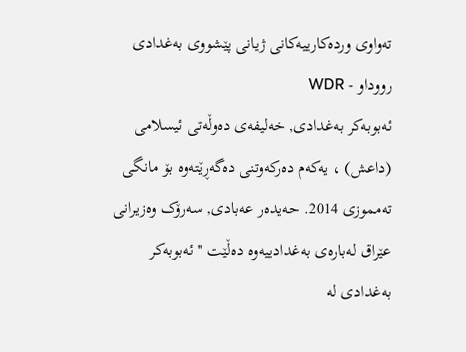تەواوی وردەکارییەکانی ژیانی پێشووی بەغدادی
رووداو - WDR
ئەبوبەکر بەغدادی, خەلیفەی دەوڵەتی ئیسلامی (داعش) ، یەکەم دەرکەوتنی دەگەڕێتەوە بۆ مانگی تەمموزی 2014. حەیدەر عەبادی, سەرۆک وەزیرانی عێراق لەبارەی بەغدادییەوە دەڵێت ''ئەبوبەکر بەغدادی لە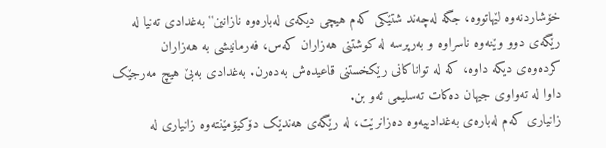خۆشاردنەوە لێهاتووە، جگە لەچەند شتێکی کەم هیچی دیکەی لەبارەوە نازانین'' بەغدادی تەنیا لە رێگەی دوو وێنەوە ناسراوە و بەرپرسە لە کوشتنی هەزاران کەس، فەرمانیشی بە هەزاران کردەوەی دیکە داوە، کە لە تواناکانی رێکخستنی قاعیدەش بەدەرن. بەغدادی بەبێ هیچ مەرجێک داوا لە تەواوی جیهان دەکات تەسلیمی ئەو بن.
زانیاری کەم لەبارەی بەغدادییەوە دەزانرێت، لە رێگەی هەندێک دۆکیۆمێنتەوە زانیاری لە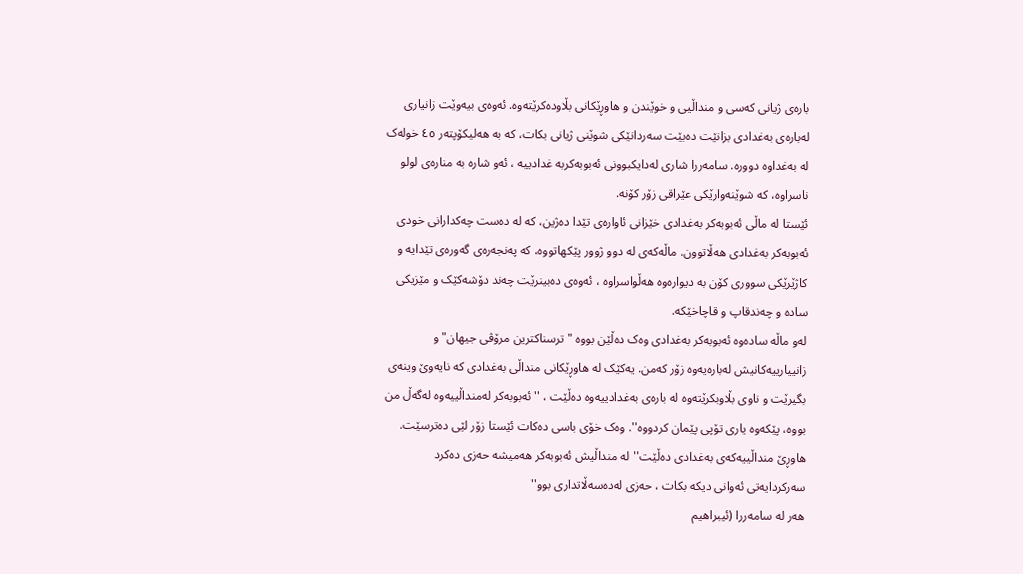بارەی ژیانی کەسی و منداڵیی و خوێندن و هاوڕێکانی بڵاودەکرێتەوە. ئەوەی بیەوێت زانیاری لەبارەی بەغدادی بزانێت دەبێت سەردانێکی شوێنی ژیانی بکات، کە بە هەلیکۆپتەر ٤٥ خولەک لە بەغداوە دوورە. سامەررا شاری لەدایکبوونی ئەبوبەکربە غدادییە ، ئەو شارە بە منارەی لولو ناسراوە، کە شوێنەوارێکی عێراقی زۆر کۆنە.
ئێستا لە ماڵی ئەبوبەکر بەغدادی خێزانی ئاوارەی تێدا دەژین، کە لە دەست چەکدارانی خودی ئەبوبەکر بەغدادی هەڵاتوون. ماڵەکەی لە دوو ژوور پێکهاتووە، کە پەنجەرەی گەورەی تێدایە و کاژێرێکی سووری کۆن بە دیوارەوە هەڵواسراوە ، ئەوەی دەبینرێت چەند دۆشەکێک و مێزیکی سادە و چەندقاپ و قاچاخێکە.
لەو ماڵە سادەوە ئەبوبەکر بەغدادی وەک دەڵێن بووە "ترسناکترین مرۆڤی جیهان" و زانییارییەکانیش لەبارەیەوە زۆر کەمن. یەکێک لە هاوڕێکانی منداڵی بەغدادی کە نایەوێ وینەی بگیرێت و ناوی بڵاوبکرێتەوە لە بارەی بەغدادییەوە دەڵێت ، ''ئەبوبەکر لەمنداڵییەوە لەگەڵ من بووە، پێکەوە یاری تۆپی پێمان کردووە''. وەک خۆی باسی دەکات ئێستا زۆر لێی دەترسێت.
هاوڕێ منداڵییەکەی بەغدادی دەڵێت''لە منداڵیش ئەبوبەکر هەمیشە حەزی دەکرد سەرکردایەتی ئەوانی دیکە بکات ، حەزی لەدەسەڵاتداری بوو''
هەر لە سامەررا (ئیبراهیم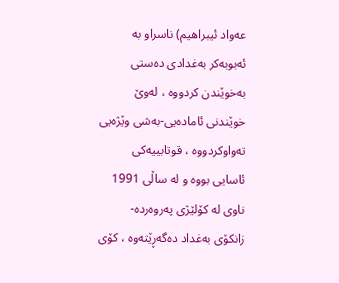عەواد ئیبراهیم) ناسراو بە ئەبوبەکر بەغدادی دەستی بەخوێندن کردووە ، لەوێ خوێندنی ئامادەیی-بەشی وێژەیی تەواوکردووە ، قوتابییەکی ئاسایی بووە و لە ساڵی 1991 ناوی لە کۆلێژی پەروەردە- زانکۆی بەغداد دەگەڕێتەوە ، کۆی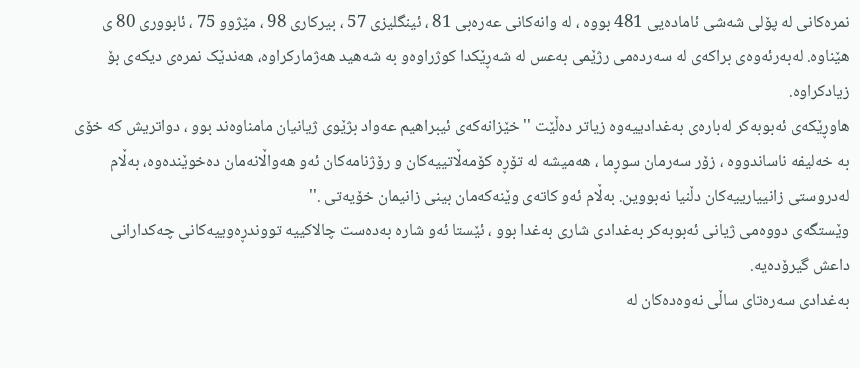نمرەکانی لە پۆلی شەشی ئامادەیی 481 بووە ، لە وانەکانی عەرەبی 81 ، ئینگلیزی 57 ، بیرکاری 98 ، مێژوو 75 ، ئابووری 80 ی هێناوە. لەبەرئەوەی براکەی لە سەردەمی رژێمی بەعس لە شەڕێکدا کوژراوەو بە شەهید هەژمارکراوە، هەندێک نمرەی دیکەی بۆ زیادکراوە.
هاوڕێکەی ئەبوبەکر لەبارەی بەغدادییەوە زیاتر دەڵێت ''خێزانەکەی ئیبراهیم عەواد بژێوی ژیانیان مامناوەند بوو ، دواتریش کە خۆی بە خەلیفە ناساندووە ، زۆر سەرمان سوڕما ، هەمیشە لە تۆڕە کۆمەڵاتییەکان و رۆژنامەکان ئەو هەواڵانەمان دەخوێندەوە، بەڵام لەدروستی زانییارییەکان دڵنیا نەبووین. بەڵام ئەو کاتەی وێنەکەمان بینی زانیمان خۆیەتی .''
وێستگەی دووەمی ژیانی ئەبوبەکر بەغدادی شاری بەغدا بوو ، ئێستا ئەو شارە بەدەست چالاکییە تووندڕەوییەکانی چەکدارانی داعش گیرۆدەیە.
بەغدادی سەرەتای ساڵی نەوەدەکان لە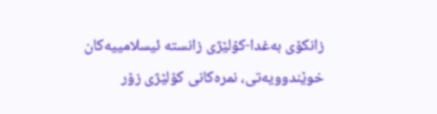زانکۆی بەغدا-کۆلێژی زانستە ئیسلامییەکان خوێندوویەتی، نمرەکانی کۆلێژی زۆر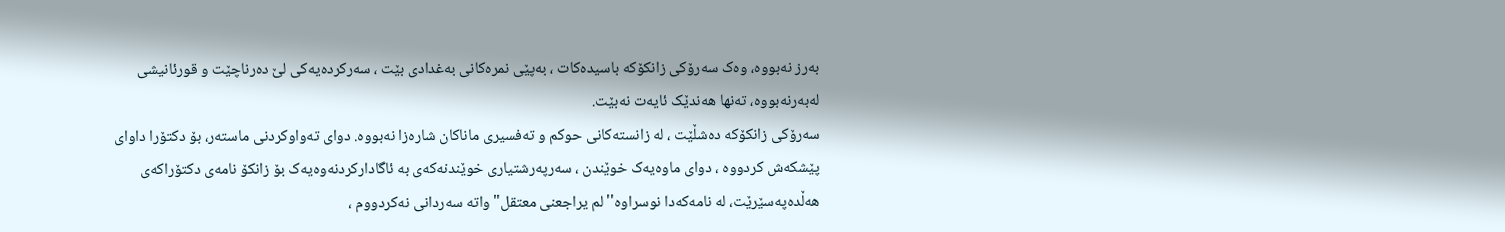بەرز نەبووە، وەک سەرۆکی زانکۆکە باسیدەکات ، بەپێی نمرەکانی بەغدادی بێت ، سەرکردەیەکی لێ دەرناچێت و قورئانیشی لەبەرنەبووە، تەنها هەندێک ئایەت نەبێت.
سەرۆکی زانکۆکە دەشڵێت ، لە زانستەکانی حوکم و تەفسیری ماناکان شارەزا نەبووە. دوای تەواوکردنی ماستەر، بۆ دکتۆرا داوای پێشکەش کردووە ، دوای ماوەیەک خوێندن ، سەرپەرشتیاری خوێندنەکەی بە ئاگادارکردنەوەیەک بۆ زانکۆ نامەی دکتۆراکەی هەڵدەپەسێرێت، لە نامەکەدا نوسراوە''لم یراجعنی معتقل" واتە سەردانی نەکردووم ،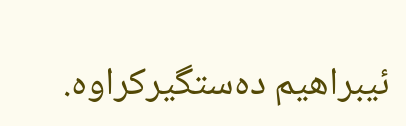ئیبراهیم دەستگیرکراوە.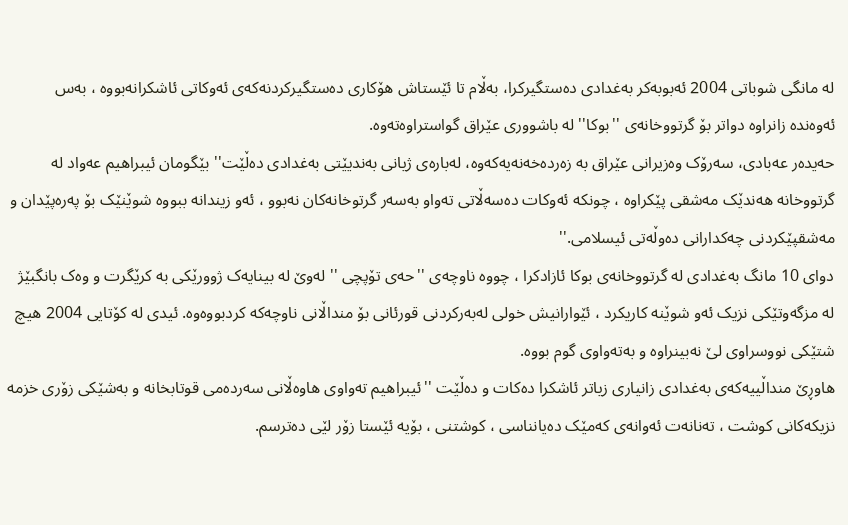لە مانگی شوباتی 2004 ئەبوبەکر بەغدادی دەستگیرکرا، بەڵام تا ئێستاش هۆکاری دەستگیرکردنەکەی ئەوکاتی ئاشکرانەبووە ، بەس ئەوەندە زانراوە دواتر بۆ گرتووخانەی ''بوکا'' لە باشووری عێراق گواستراوەتەوە.
حەیدەر عەبادی، سەرۆک وەزیرانی عێراق بە زەردەخەنەیەکەوە، لەبارەی ژیانی بەندیێتی بەغدادی دەڵێت'' بێگومان ئیبراهیم عەواد لە گرتووخانە هەندێک مەشقی پێکراوە ، چونکە ئەوکات دەسەڵاتی تەواو بەسەر گرتوخانەکان نەبوو ، ئەو زیندانە ببووە شوێنێک بۆ پەرەپێدان و مەشقپێکردنی چەکدارانی دەوڵەتی ئیسلامی.''
دوای 10 مانگ بەغدادی لە گرتووخانەی بوکا ئازادکرا ، چووە ناوچەی ''حەی تۆپچی '' لەوێ لە بینایەک ژوورێکی بە کرێگرت و وەک بانگبێژ لە مزگەوتێکی نزیک ئەو شوێنە کاریکرد ، ئێوارانیش خولی لەبەرکردنی قورئانی بۆ منداڵانی ناوچەکە کردبووەوە. ئیدی لە کۆتایی 2004 هیچ شتێکی نووسراوی لێ نەبینراوە و بەتەواوی گوم بووە.
هاوڕێ منداڵییەکەی بەغدادی زانیاری زیاتر ئاشکرا دەکات و دەڵێت ''ئیبراهیم تەواوی هاوەڵانی سەردەمی قوتابخانە و بەشێکی زۆری خزمە نزیکەکانی کوشت ، تەنانەت ئەوانەی کەمێک دەیانناسی ، کوشتنی ، بۆیە ئێستا زۆر لێی دەترسم.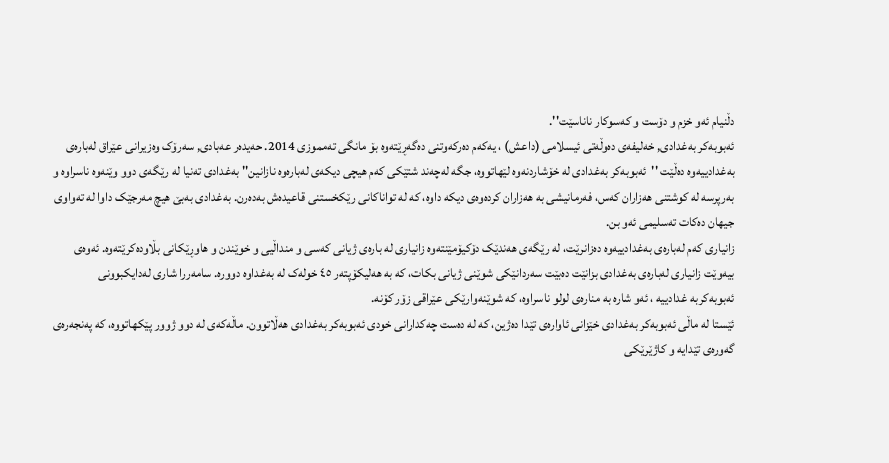دڵنیام ئەو خزم و دۆست و کەسوکار ناناسێت''.
ئەبوبەکر بەغدادی, خەلیفەی دەوڵەتی ئیسلامی (داعش) ، یەکەم دەرکەوتنی دەگەڕێتەوە بۆ مانگی تەمموزی 2014. حەیدەر عەبادی, سەرۆک وەزیرانی عێراق لەبارەی بەغدادییەوە دەڵێت ''ئەبوبەکر بەغدادی لە خۆشاردنەوە لێهاتووە، جگە لەچەند شتێکی کەم هیچی دیکەی لەبارەوە نازانین'' بەغدادی تەنیا لە رێگەی دوو وێنەوە ناسراوە و بەرپرسە لە کوشتنی هەزاران کەس، فەرمانیشی بە هەزاران کردەوەی دیکە داوە، کە لە تواناکانی رێکخستنی قاعیدەش بەدەرن. بەغدادی بەبێ هیچ مەرجێک داوا لە تەواوی جیهان دەکات تەسلیمی ئەو بن.
زانیاری کەم لەبارەی بەغدادییەوە دەزانرێت، لە رێگەی هەندێک دۆکیۆمێنتەوە زانیاری لە بارەی ژیانی کەسی و منداڵیی و خوێندن و هاوڕێکانی بڵاودەکرێتەوە. ئەوەی بیەوێت زانیاری لەبارەی بەغدادی بزانێت دەبێت سەردانێکی شوێنی ژیانی بکات، کە بە هەلیکۆپتەر ٤٥ خولەک لە بەغداوە دوورە. سامەررا شاری لەدایکبوونی ئەبوبەکربە غدادییە ، ئەو شارە بە منارەی لولو ناسراوە، کە شوێنەوارێکی عێراقی زۆر کۆنە.
ئێستا لە ماڵی ئەبوبەکر بەغدادی خێزانی ئاوارەی تێدا دەژین، کە لە دەست چەکدارانی خودی ئەبوبەکر بەغدادی هەڵاتوون. ماڵەکەی لە دوو ژوور پێکهاتووە، کە پەنجەرەی گەورەی تێدایە و کاژێرێکی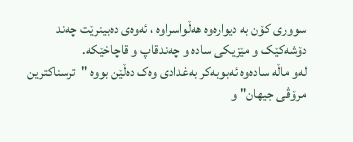سووری کۆن بە دیوارەوە هەڵواسراوە ، ئەوەی دەبینرێت چەند دۆشەکێک و مێزیکی سادە و چەندقاپ و قاچاخێکە.
لەو ماڵە سادەوە ئەبوبەکر بەغدادی وەک دەڵێن بووە "ترسناکترین مرۆڤی جیهان" و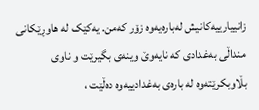زانییارییەکانیش لەبارەیەوە زۆر کەمن. یەکێک لە هاوڕێکانی منداڵی بەغدادی کە نایەوێ وینەی بگیرێت و ناوی بڵاوبکرێتەوە لە بارەی بەغدادییەوە دەڵێت ،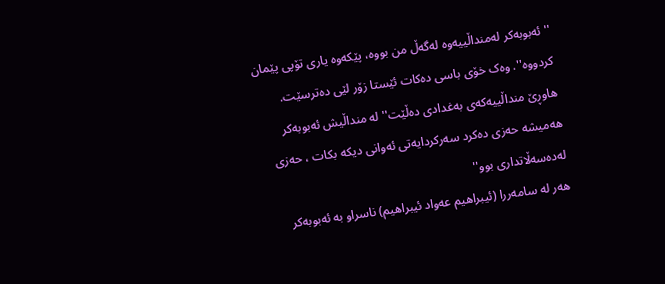''ئەبوبەکر لەمنداڵییەوە لەگەڵ من بووە، پێکەوە یاری تۆپی پێمان کردووە''. وەک خۆی باسی دەکات ئێستا زۆر لێی دەترسێت.
هاوڕێ منداڵییەکەی بەغدادی دەڵێت''لە منداڵیش ئەبوبەکر هەمیشە حەزی دەکرد سەرکردایەتی ئەوانی دیکە بکات ، حەزی لەدەسەڵاتداری بوو''
هەر لە سامەررا (ئیبراهیم عەواد ئیبراهیم) ناسراو بە ئەبوبەکر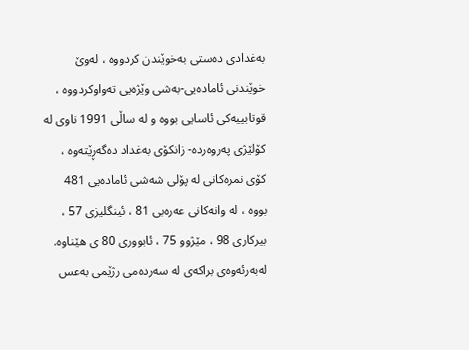بەغدادی دەستی بەخوێندن کردووە ، لەوێ خوێندنی ئامادەیی-بەشی وێژەیی تەواوکردووە ، قوتابییەکی ئاسایی بووە و لە ساڵی 1991 ناوی لە کۆلێژی پەروەردە- زانکۆی بەغداد دەگەڕێتەوە ، کۆی نمرەکانی لە پۆلی شەشی ئامادەیی 481 بووە ، لە وانەکانی عەرەبی 81 ، ئینگلیزی 57 ، بیرکاری 98 ، مێژوو 75 ، ئابووری 80 ی هێناوە. لەبەرئەوەی براکەی لە سەردەمی رژێمی بەعس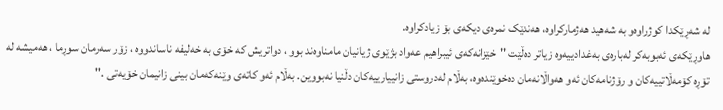لە شەڕێکدا کوژراوەو بە شەهید هەژمارکراوە، هەندێک نمرەی دیکەی بۆ زیادکراوە.
هاوڕێکەی ئەبوبەکر لەبارەی بەغدادییەوە زیاتر دەڵێت ''خێزانەکەی ئیبراهیم عەواد بژێوی ژیانیان مامناوەند بوو ، دواتریش کە خۆی بە خەلیفە ناساندووە ، زۆر سەرمان سوڕما ، هەمیشە لە تۆڕە کۆمەڵاتییەکان و رۆژنامەکان ئەو هەواڵانەمان دەخوێندەوە، بەڵام لەدروستی زانییارییەکان دڵنیا نەبووین. بەڵام ئەو کاتەی وێنەکەمان بینی زانیمان خۆیەتی .''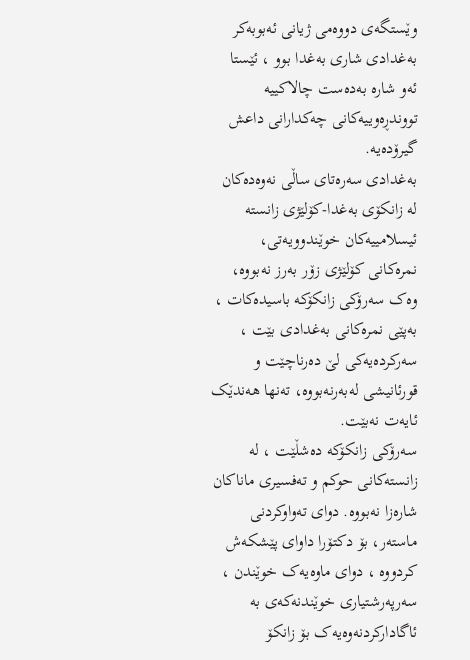وێستگەی دووەمی ژیانی ئەبوبەکر بەغدادی شاری بەغدا بوو ، ئێستا ئەو شارە بەدەست چالاکییە تووندڕەوییەکانی چەکدارانی داعش گیرۆدەیە.
بەغدادی سەرەتای ساڵی نەوەدەکان لە زانکۆی بەغدا-کۆلێژی زانستە ئیسلامییەکان خوێندوویەتی، نمرەکانی کۆلێژی زۆر بەرز نەبووە، وەک سەرۆکی زانکۆکە باسیدەکات ، بەپێی نمرەکانی بەغدادی بێت ، سەرکردەیەکی لێ دەرناچێت و قورئانیشی لەبەرنەبووە، تەنها هەندێک ئایەت نەبێت.
سەرۆکی زانکۆکە دەشڵێت ، لە زانستەکانی حوکم و تەفسیری ماناکان شارەزا نەبووە. دوای تەواوکردنی ماستەر، بۆ دکتۆرا داوای پێشکەش کردووە ، دوای ماوەیەک خوێندن ، سەرپەرشتیاری خوێندنەکەی بە ئاگادارکردنەوەیەک بۆ زانکۆ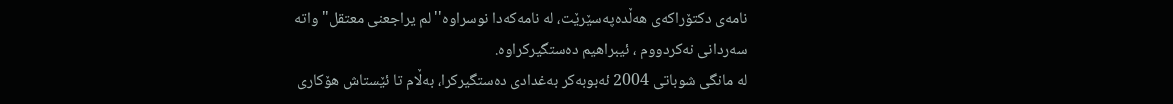نامەی دکتۆراکەی هەڵدەپەسێرێت، لە نامەکەدا نوسراوە''لم یراجعنی معتقل" واتە سەردانی نەکردووم ، ئیبراهیم دەستگیرکراوە.
لە مانگی شوباتی 2004 ئەبوبەکر بەغدادی دەستگیرکرا، بەڵام تا ئێستاش هۆکاری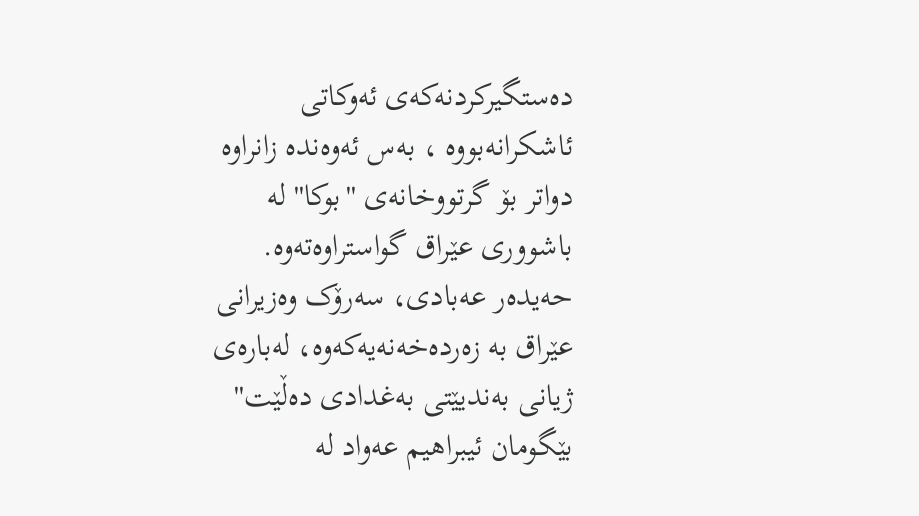دەستگیرکردنەکەی ئەوکاتی ئاشکرانەبووە ، بەس ئەوەندە زانراوە دواتر بۆ گرتووخانەی ''بوکا'' لە باشووری عێراق گواستراوەتەوە.
حەیدەر عەبادی، سەرۆک وەزیرانی عێراق بە زەردەخەنەیەکەوە، لەبارەی ژیانی بەندیێتی بەغدادی دەڵێت'' بێگومان ئیبراهیم عەواد لە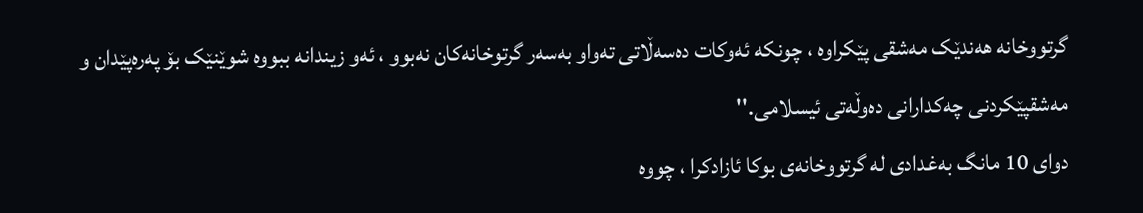گرتووخانە هەندێک مەشقی پێکراوە ، چونکە ئەوکات دەسەڵاتی تەواو بەسەر گرتوخانەکان نەبوو ، ئەو زیندانە ببووە شوێنێک بۆ پەرەپێدان و مەشقپێکردنی چەکدارانی دەوڵەتی ئیسلامی.''
دوای 10 مانگ بەغدادی لە گرتووخانەی بوکا ئازادکرا ، چووە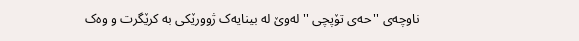ناوچەی ''حەی تۆپچی '' لەوێ لە بینایەک ژوورێکی بە کرێگرت و وەک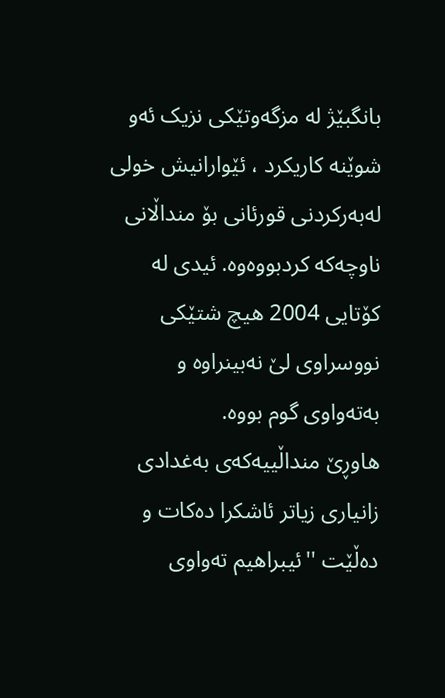بانگبێژ لە مزگەوتێکی نزیک ئەو شوێنە کاریکرد ، ئێوارانیش خولی لەبەرکردنی قورئانی بۆ منداڵانی ناوچەکە کردبووەوە. ئیدی لە کۆتایی 2004 هیچ شتێکی نووسراوی لێ نەبینراوە و بەتەواوی گوم بووە.
هاوڕێ منداڵییەکەی بەغدادی زانیاری زیاتر ئاشکرا دەکات و دەڵێت ''ئیبراهیم تەواوی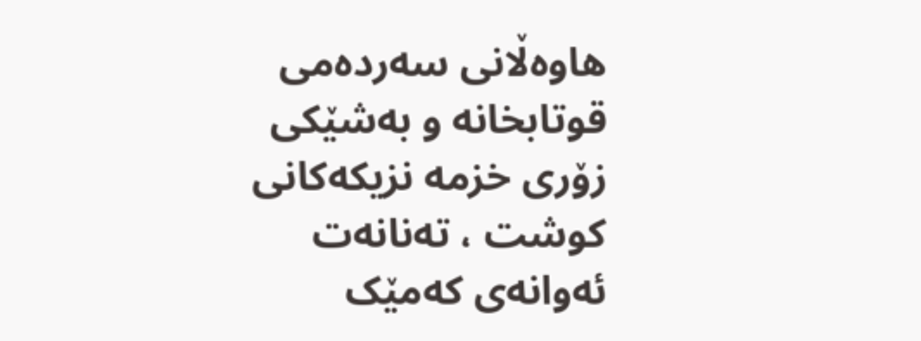هاوەڵانی سەردەمی قوتابخانە و بەشێکی زۆری خزمە نزیکەکانی کوشت ، تەنانەت ئەوانەی کەمێک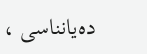دەیانناسی ،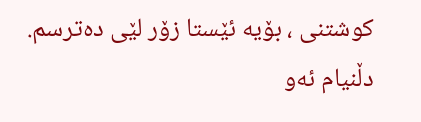کوشتنی ، بۆیە ئێستا زۆر لێی دەترسم. دڵنیام ئەو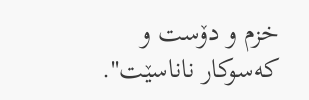خزم و دۆست و کەسوکار ناناسێت''.